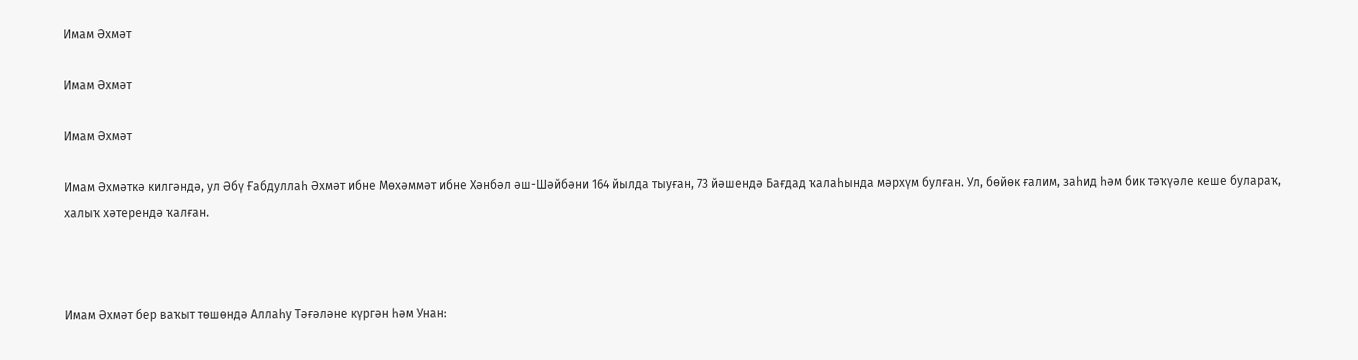Имам Әхмәт

Имам Әхмәт

Имам Әхмәт

Имам Әхмәткә килгәндә, ул Әбү Ғабдуллаһ Әхмәт ибне Мөхәммәт ибне Хәнбәл әш-Шәйбәни 164 йылда тыуған, 73 йәшендә Бағдад ҡалаһында мәрхүм булған. Ул, бөйөк ғалим, заһид һәм бик тәҡүәле кеше булараҡ, халыҡ хәтерендә ҡалған.



Имам Әхмәт бер ваҡыт төшөндә Аллаһу Тәғәләне күргән һәм Унан: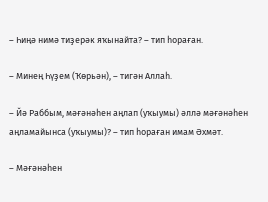– Һиңә нимә тиҙерәк яҡынайта? – тип һораған.

– Минең Һүҙем (Ҡөрьән), – тигән Аллаһ.

– Йә Раббым, мәғәнәһен аңлап (уҡыумы) әллә мәғәнәһен аңламайынса (уҡыумы)? – тип һораған имам Әхмәт.

– Мәғәнәһен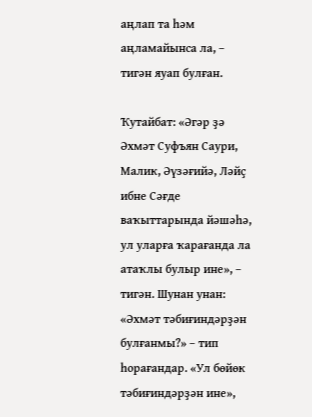аңлап та һәм аңламайынса ла, – тигән яуап булған.

Ҡутайбат: «Әгәр ҙә Әхмәт Суфъян Саури, Малик, Әүзәғийә, Ләйҫ ибне Сәғде ваҡыттарында йәшәһә, ул уларға ҡарағанда ла атаҡлы булыр ине», – тигән. Шунан унан: «Әхмәт тәбиғиндәрҙән булғанмы?» – тип һорағандар. «Ул бөйөк тәбиғиндәрҙән ине»,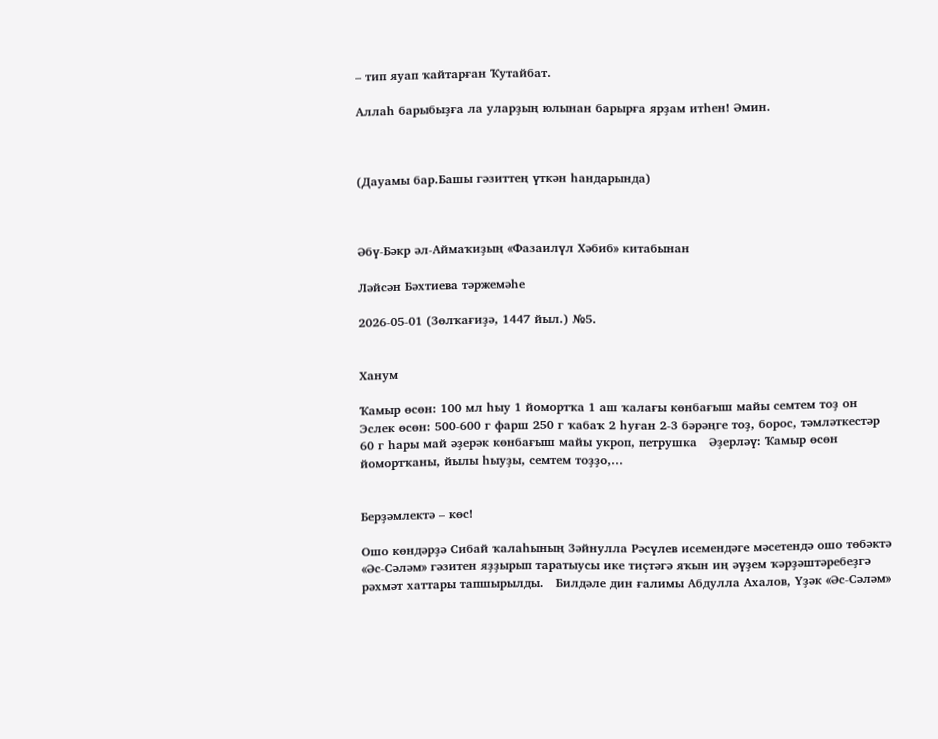– тип яуап ҡайтарған Ҡутайбат.

Аллаһ барыбыҙға ла уларҙың юлынан барырға ярҙам итһен! Әмин.



(Дауамы бар.Башы гәзиттең үткән һандарында)



Әбү-Бәкр әл-Аймаҡиҙың «Фазаилүл Хәбиб» китабынан

Ләйсән Бәхтиева тәржемәһе

2026-05-01 (Зөлҡағиҙә, 1447 йыл.) №5.


Ханум

Ҡамыр өсөн: 100 мл һыу 1 йомортҡа 1 аш ҡалағы көнбағыш майы семтем тоҙ он   Эслек өсөн: 500-600 г фарш 250 г ҡабаҡ 2 һуған 2-3 бәрәңге тоҙ, борос, тәмләткестәр 60 г һары май әҙерәк көнбағыш майы укроп, петрушка   Әҙерләү: Ҡамыр өсөн йомортҡаны, йылы һыуҙы, семтем тоҙҙо,...


Берҙәмлектә – көс!

Ошо көндәрҙә Сибай ҡалаһының Зәйнулла Рәсүлев исемендәге мәсетендә ошо төбәктә «Әс-Сәләм» гәзитен яҙҙырып таратыусы ике тиҫтәгә яҡын иң әүҙем ҡәрҙәштәребеҙгә рәхмәт хаттары тапшырылды.   Билдәле дин ғалимы Абдулла Ахалов, Үҙәк «Әс-Сәләм»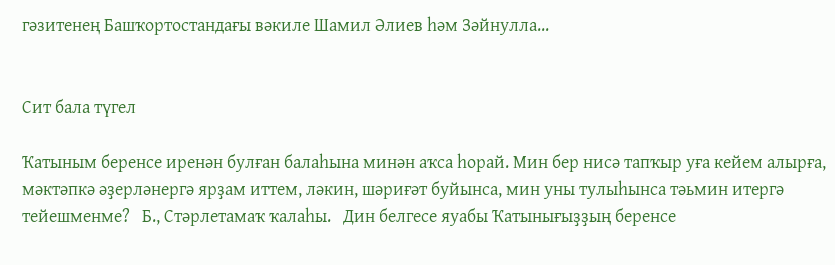гәзитенең Башҡортостандағы вәкиле Шамил Әлиев һәм Зәйнулла...


Сит бала түгел

Ҡатыным беренсе иренән булған балаһына минән аҡса һорай. Мин бер нисә тапҡыр уға кейем алырға, мәктәпкә әҙерләнергә ярҙам иттем, ләкин, шәриғәт буйынса, мин уны тулыһынса тәьмин итергә тейешменме?   Б., Стәрлетамаҡ ҡалаһы.   Дин белгесе яуабы Ҡатынығыҙҙың беренсе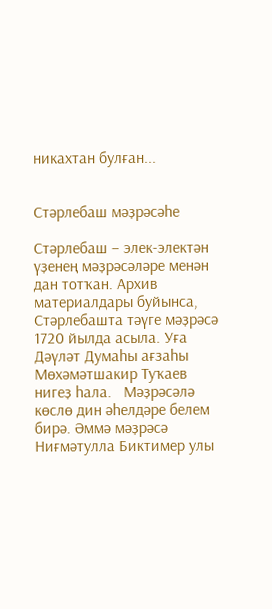никахтан булған...


Стәрлебаш мәҙрәсәһе

Стәрлебаш – элек-электән үҙенең мәҙрәсәләре менән дан тотҡан. Архив материалдары буйынса, Стәрлебашта тәүге мәҙрәсә 1720 йылда асыла. Уға Дәүләт Думаһы ағзаһы Мөхәмәтшакир Туҡаев нигеҙ һала.   Мәҙрәсәлә көслө дин әһелдәре белем бирә. Әммә мәҙрәсә Ниғмәтулла Биктимер улы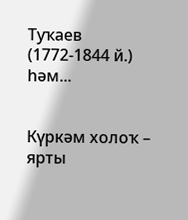Туҡаев (1772-1844 й.) һәм...


Күркәм холоҡ – ярты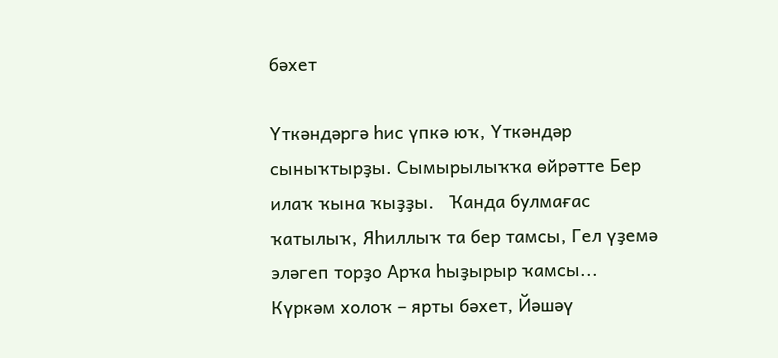бәхет

Үткәндәргә һис үпкә юҡ, Үткәндәр сыныҡтырҙы. Сымырылыҡҡа өйрәтте Бер илаҡ ҡына ҡыҙҙы.   Ҡанда булмағас ҡатылыҡ, Яһиллыҡ та бер тамсы, Гел үҙемә эләгеп торҙо Арҡа һыҙырыр ҡамсы... Күркәм холоҡ – ярты бәхет, Йәшәү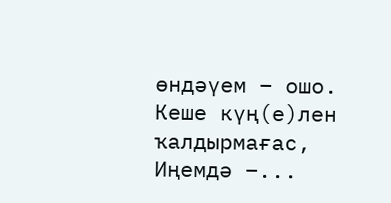өндәүем – ошо. Кеше күң(е)лен ҡалдырмағас, Иңемдә –...